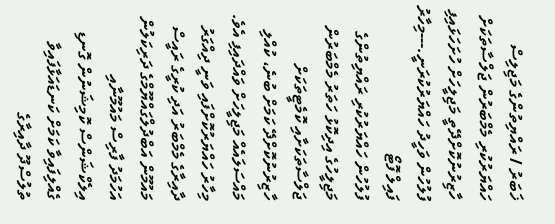ޚަބަރު / ރައްޔިތުންގެ މަޖިލިސް
ހައްޔަރުކުރި މެމްބަރުން ޖަލްސާތަކަށް ހާޒިރުނުކޮށްދޭތީ މަޖިލީހަށް ހުށަހަޅައިފި
ފުލުހުން ވަހީދު ހައްޔަރުކުރަނީ.---މިހާރު ފައިލް ފޮޓޯ
ފުލުހުން ހައްޔަރުކުރި ރައްޔިތުންގެ މަޖިލީހުގެ އިދިކޮޅު ހަތަރު މެމްބަރުން ޖަލްސާތަކަށާއި ކޮމެޓީތަކަށް ހާޒިރުނުކޮށްދޭ ކަމަށް ބުނެ، ކުއްލި މައްސަލައެއް މަޖިލީހަށް ވައްދައިފި އެވެ.
މިހާރު ހައްޔަރުކޮށްފައި ވަނީ ދިއްގަރު ދާއިރާގެ މެމްބަރު އަދި ކުރީގެ ރައީސް މައުމޫން އަބްދުލްގައްޔޫމްގެ ދަރިކަލުން އަހުމަދު ފާރިސް މައުމޫނާއި އިލެކްޝަންސް ކޮމިޝަނުން ގޮނޑި ގެއްލިފައިވާ ކަމަށް ކަނޑައަޅާފައިވާ ތުލުސްދޫ ދާއިރާގެ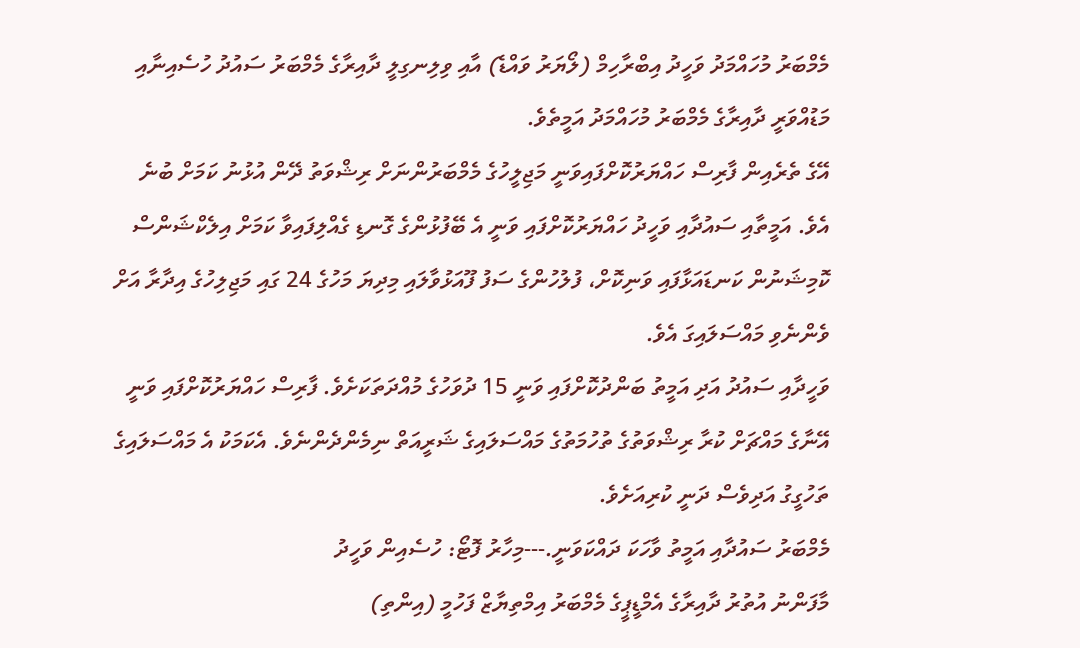މެމްބަރު މުހައްމަދު ވަހީދު އިބްރާހިމް (ލޯޔަރު ވައްޑެ) އާއި ވިލިނގިލީ ދާއިރާގެ މެމްބަރު ސައުދު ހުސެއިނާއި މަޑުއްވަރީ ދާއިރާގެ މެމްބަރު މުހައްމަދު އަމީތެވެ.
އޭގެ ތެރެއިން ފާރިސް ހައްޔަރުކޮށްފައިވަނީ މަޖިލީހުގެ މެމްބަރުންނަށް ރިޝްވަތު ދޭން އުޅުނު ކަމަށް ބުނެ އެވެ. އަމީތާއި ސައުދާއި ވަހީދު ހައްޔަރުކޮށްފައި ވަނީ އެ ބޭފުޅުންގެ ގޮނޑި ގެއްލިފައިވާ ކަމަށް އިލެކްޝަންސް ކޮމިޝަނުން ކަނޑައަޅާފައި ވަނިކޮށް، ފުލުހުންގެ ސަފު ފޫއަޅުވާލައި މިދިޔަ މަހުގެ 24 ގައި މަޖިލިހުގެ އިދާރާ އަށް ވެންނެވި މައްސަލައިގަ އެވެ.
ވަހީދާއި ސައުދު އަދި އަމީތު ބަންދުކޮށްފައި ވަނީ 15 ދުވަހުގެ މުއްދަތަކަށެވެ. ފާރިސް ހައްޔަރުކޮށްފައި ވަނީ އޭނާގެ މައްޗަށް ކުރާ ރިޝްވަތުގެ ތުހުމަތުގެ މައްސަލައިގެ ޝަރީއަތް ނިމެންދެންނެވެ. އެކަމަކު އެ މައްސަލައިގެ ތަހުގީގު އަދިވެސް ދަނީ ކުރިއަށެވެ.
މެމްބަރު ސައުދާއި އަމީތު ވާހަކަ ދައްކަވަނީ.---މިހާރު ފޮޓޯ: ހުސެއިން ވަހީދު
މާފަންނު އުތުރު ދާއިރާގެ އެމްޑީޕީގެ މެމްބަރު އިމްތިޔާޒް ފަހުމީ (އިންތި)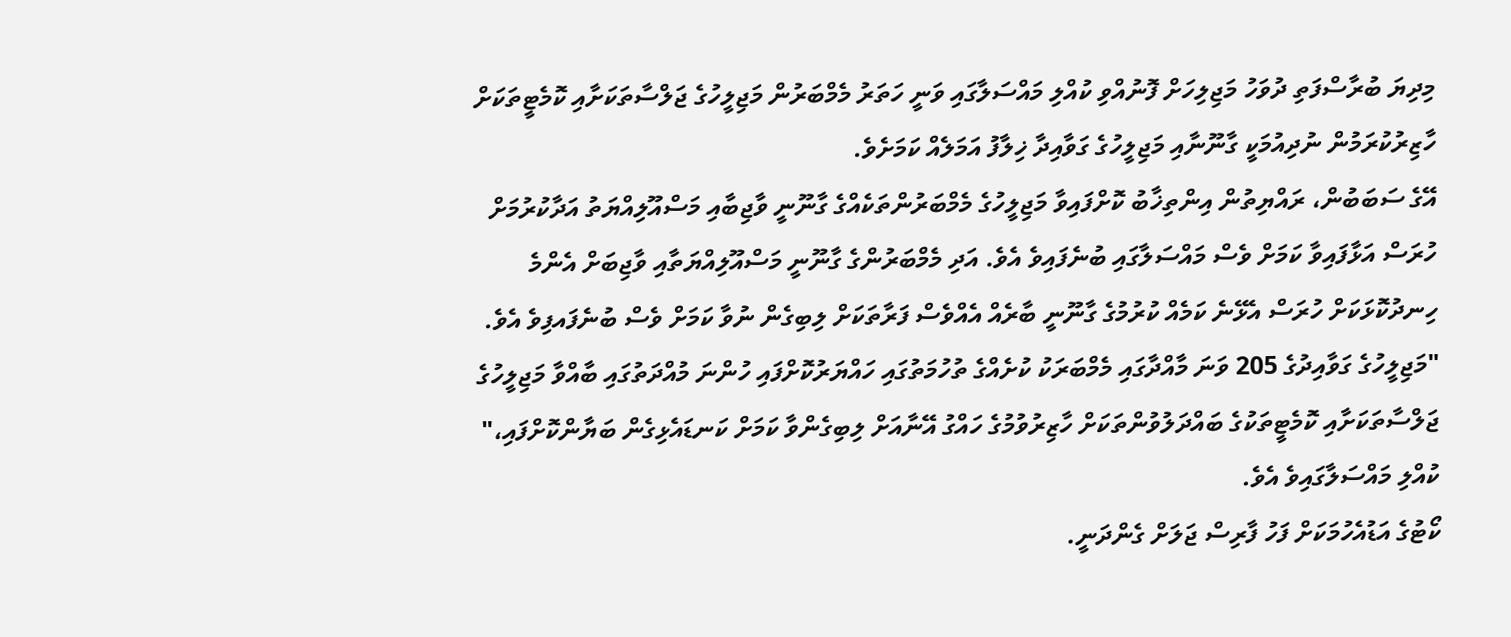މިދިޔަ ބުރާސްފަތި ދުވަހު މަޖިލިހަށް ފޮނުއްވި ކުއްލި މައްސަލާގައި ވަނީ ހަތަރު މެމްބަރުން މަޖިލީހުގެ ޖަލްސާތަކަށާއި ކޮމެޓީތަކަށް ހާޒިރުކުރަމުން ނުދިއުމަކީ ގާނޫނާއި މަޖިލީހުގެ ގަވާއިދާ ޚިލާފު އަމަލެއް ކަމަށެވެ.
އޭގެ ސަބަބުން، ރައްޔިތުން އިންތިޚާބު ކޮށްފައިވާ މަޖިލީހުގެ މެމްބަރުންތަކެއްގެ ގާނޫނީ ވާޖިބާއި މަސްއޫލިއްޔަތު އަދާކުރުމަށް ހުރަސް އަޅާފައިވާ ކަމަށް ވެސް މައްސަލާގައި ބުނެފައިވެ އެވެ. އަދި މެމްބަރުންގެ ގާނޫނީ މަސްއޫލިއްޔަތާއި ވާޖިބަށް އެންމެ ހިނދުކޮޅަކަށް ހުރަސް އެޅޭނެ ކަމެއް ކުރުމުގެ ގާނޫނީ ބާރެއް އެއްވެސް ފަރާތަކަށް ލިބިގެން ނުވާ ކަމަށް ވެސް ބުނެފައފިވެ އެވެ.
"މަޖިލީހުގެ ގަވާއިދުގެ 205 ވަނަ މާއްދާގައި މެމްބަރަކު ކުށެއްގެ ތުހުމަތުގައި ހައްޔަރުކޮށްފައި ހުންނަ މުއްދަތުގައި ބާއްވާ މަޖިލީހުގެ ޖަލްސާތަކަށާއި ކޮމެޓީތަކުގެ ބައްދަލުވުންތަކަށް ހާޒިރުވުމުގެ ހައްގު އޭނާއަށް ލިބިގެންވާ ކަމަށް ކަނޑައެޅިގެން ބަޔާންކޮށްފައި،" ކުއްލި މައްސަލާގައިވެ އެވެ.
ކޯޓުގެ އަޑުއެހުމަކަށް ފަހު ފާރިސް ޖަލަށް ގެންދަނީ.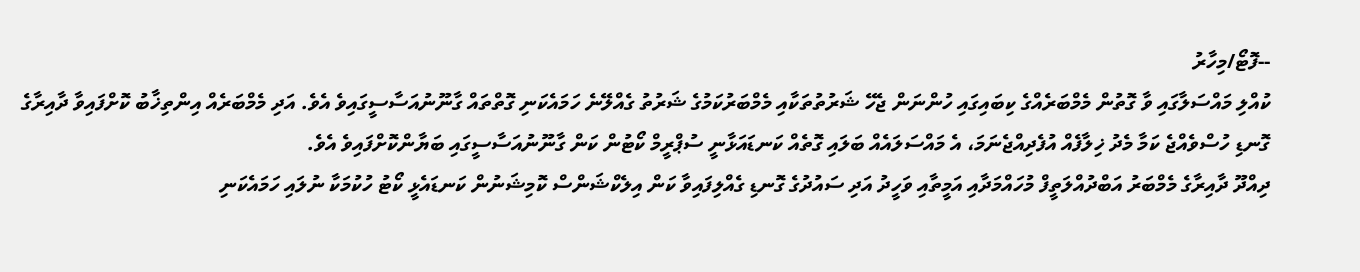--ފޮޓޯ/މިހާރު
ކުއްލި މައްސަލާގައި ވާ ގޮތުން މެމްބަރެއްގެ ކިބައިގައި ހުންނަން ޖެހޭ ޝަރުތުތަކާއި މެމްބަރުކަމުގެ ޝަރުތު ގެއްލޭނެ ހަމައެކަނި ގޮތްތައް ގާނޫނުއަސާސީގައިވެ އެވެ. އަދި މެމްބަރެއް އިންތިޚާބު ކޮށްފައިވާ ދާއިރާގެ ގޮނޑި ހުސްވެއްޖެ ކަމާ މެދު ޚިލާފެއް އުފެދިއްޖެނަމަ، އެ މައްސަލައެއް ބަލައި ގޮތެއް ކަނޑައަޅާނީ ސުޕްރީމް ކޯޓުން ކަން ގާނޫނުއަސާސީގައި ބަޔާންކޮށްފައިވެ އެވެ.
ދިއްދޫ ދާއިރާގެ މެމްބަރު އަބްދުއްލަތީފް މުހައްމަދާއި އަމީތާއި ވަހީދު އަދި ސައުދުގެ ގޮނޑި ގެއްލިފައިވާ ކަން އިލެކްޝަންސް ކޮމިޝަނުން ކަނޑައެޅީ ކޯޓު ހުކުމަކާ ނުލައި ހަމައެކަނި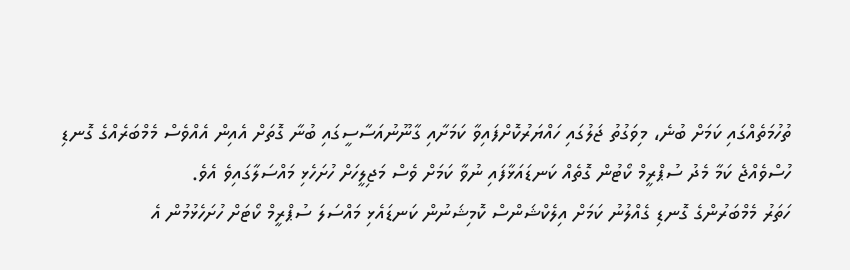ތުހުމަތެއްގައި ކަމަށް ބުނެ، މިވަގުތު ޖަލުގައި ހައްޔަރުކޮށްފައިވާ ކަމަށާއި ގާނޫނުއަސާސީގައި ބުނާ ގޮތަށް އެއިން އެއްވެސް މެމްބަރެއްގެ ގޮނޑި ހުސްވެއްޖެ ކަމާ މެދު ސުޕްރީމް ކޯޓުން ގޮތެއް ކަނޑައަޅާފައި ނުވާ ކަމަށް ވެސް މަޖިލީހަށް ހުށަހެޅި މައްސަލާގައިވެ އެވެ.
ހަތަރު މެމްބަރުންގެ ގޮނޑި ގެއްލުނު ކަމަށް އިލެކްޝަންސް ކޮމިޝަނުން ކަނޑައެޅި މައްސަލަ ސުޕްރީމް ކޯޓަށް ހުށަހެޅުމުން އެ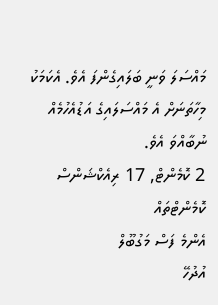މައްސަލަ ވަނީ ބަލައިގެންފަ އެވެ. އެކަމަކު މިހާތަނަށް އެ މައްސަލައިގެ އަޑުއެހުމެއް ނުބާއްވަ އެވެ.
2 ކޮމެންޓް, 17 ރިއެކްޝަންސް
ކޮމެންޓްތައް
އެންމެ ފަސް މަގުބޫލް
އުދުހޭ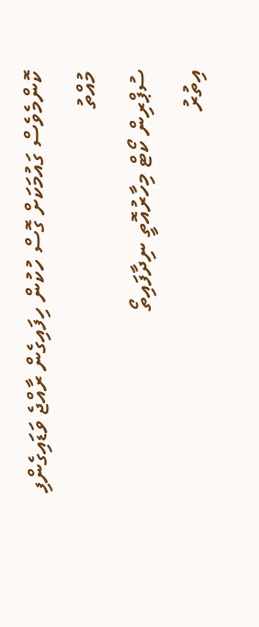ކޮންމެވެސް ގައުމަކަށް ގޮސް ހުކުން ހިފައިގެން ރާއްޖެ ވަޑައިގެންފި
މުއްތު
ސުޕްރިން ކޯޓް މިހާރުއޮތީ ނިދާފައިތޯ
އިތުރު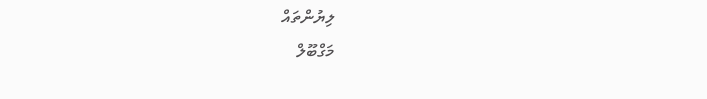ލިޔުންތައް
މަގްބޫލް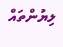ލިޔުންތައް